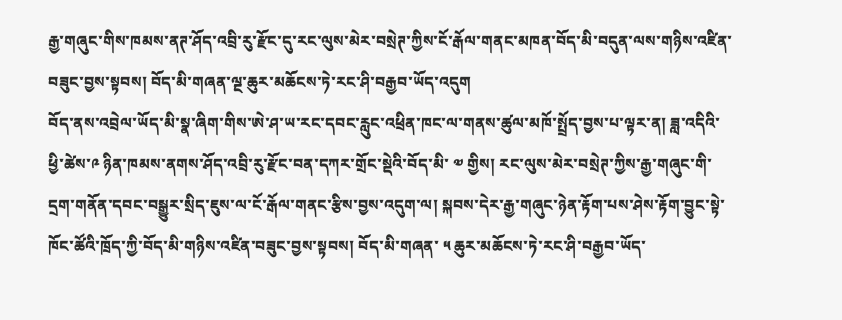རྒྱ་གཞུང་གིས་ཁམས་ནཊ་ཤོད་འབྲི་རུ་རྫོང་དུ་རང་ལུས་མེར་བསྲེཊ་ཀྱིས་ངོ་རྒོལ་གནང་མཁན་བོད་མི་བདུན་ལས་གཉིས་འཛིན་བཟུང་བྱས་སྟབས། བོད་མི་གཞན་ལྔ་ཆུར་མཆོངས་ཏེ་རང་ཤི་བརྒྱབ་ཡོད་འདུག
བོད་ནས་འབྲེལ་ཡོད་མི་སྣ་ཞིག་གིས་ཨེ་ཤ་ཡ་རང་དབང་རླུང་འཕྲིན་ཁང་ལ་གནས་ཚུལ་མཁོ་སྤྲོད་བྱས་པ་ལྟར་ན། ཟླ་འདིའི་ཕྱི་ཚེས་༩ ཉིན་ཁམས་ནགས་ཤོད་འབྲི་རུ་རྫོང་བན་དཀར་གྲོང་སྡེའི་བོད་མི་ ༧ གྱིས། རང་ལུས་མེར་བསྲེཊ་ཀྱིས་རྒྱ་གཞུང་གི་དྲག་གནོན་དབང་བསྒྱུར་སྲིད་ཇུས་ལ་ངོ་རྒོལ་གནང་རྩིས་བྱས་འདུག་ལ། སྐབས་དེར་རྒྱ་གཞུང་ཉེན་རྟོག་པས་ཤེས་རྟོག་བྱུང་སྟེ་ཁོང་ཚོའི་ཁྲོད་ཀྱི་བོད་མི་གཉིས་འཛིན་བཟུང་བྱས་སྟབས། བོད་མི་གཞན་ ༥ ཆུར་མཆོངས་ཏེ་རང་ཤི་བརྒྱབ་ཡོད་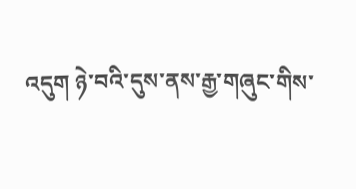འདུག ཉེ་བའི་དུས་ནས་རྒྱ་གཞུང་གིས་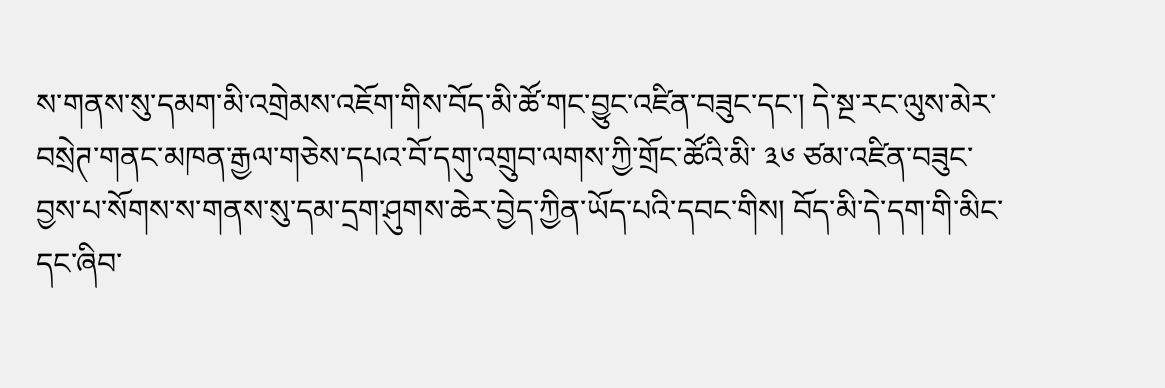ས་གནས་སུ་དམག་མི་འགྲེམས་འཇོག་གིས་བོད་མི་ཚོ་གང་བྱུང་འཛིན་བཟུང་དང་། དེ་སྔ་རང་ལུས་མེར་བསྲེཊ་གནང་མཁན་རྒྱལ་གཅེས་དཔའ་བོ་དགུ་འགྲུབ་ལགས་ཀྱི་གྲོང་ཚོའི་མི་ ༣༦ ཙམ་འཛིན་བཟུང་བྱས་པ་སོགས་ས་གནས་སུ་དམ་དྲག་ཤུགས་ཆེར་བྱེད་ཀྱིན་ཡོད་པའི་དབང་གིས། བོད་མི་དེ་དག་གི་མིང་དང་ཞིབ་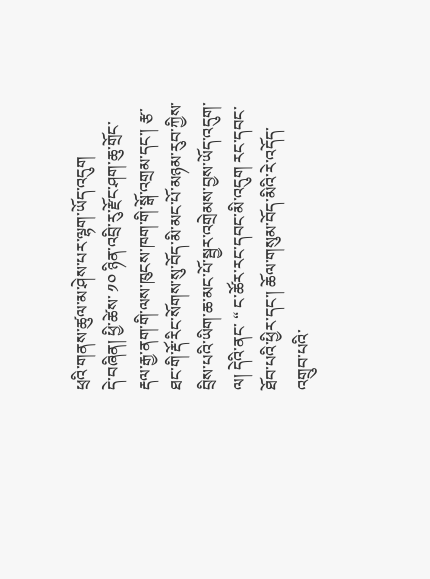ཕྲའི་གནས་ཚུལ་མ་ཤེས་པར་ལྷག་ཡོད་འདུག
དེ་བཞིན། ཕྱི་ཚེས་ ༡༠ ཉིན་འབྲི་རུ་རྫོང་ཤག་ཆུ་གྲོང་རྡལ་རྒྱ་ནག་གི་ལས་ཁུངས་ཁག་གི་སྒོ་འགྲམ་དང་། རྩ་ཐང་གི་རྡོ་རིང་སོགས་སུ་བོད་མི་མང་པོ་མཉམ་རུབ་ཀྱིས་བྲིས་པའི་ཡིག་ཆ་མང་པོ་སྦྱར་འགྲེམས་བྱས་ཡོད་འདུག་ལ། དེའི་ནང་ “ ང་ཚོར་རང་དབང་མི་འདུག རང་དབང་ཐོབ་པའི་ཕྱིར་དང་། ཆོལ་གསུམ་བོད་མིའི་རེ་འདོད་འགྲུབ་པའི་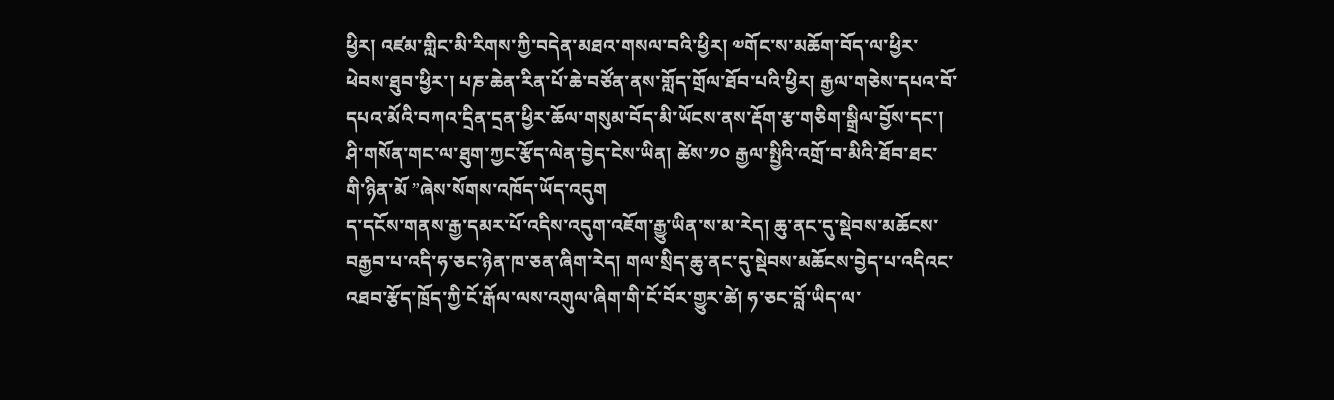ཕྱིར། འཛམ་གླིང་མི་རིགས་ཀྱི་བདེན་མཐའ་གསལ་བའི་ཕྱིར། ༧གོང་ས་མཆོག་བོད་ལ་ཕྱིར་ཕེབས་ཐུབ་ཕྱིར་། པཎ་ཆེན་རིན་པོ་ཆེ་བཙོན་ནས་གློད་གྲོལ་ཐོབ་པའི་ཕྱིར། རྒྱལ་གཅེས་དཔའ་བོ་དཔའ་མོའི་བཀའ་དྲིན་དྲན་ཕྱིར་ཆོལ་གསུམ་བོད་མི་ཡོངས་ནས་རྡོག་རྩ་གཅིག་སྒྲིལ་བྱོས་དང་། ཤི་གསོན་གང་ལ་ཐུག་ཀྱང་རྩོད་ལེན་བྱེད་ངེས་ཡིན། ཚེས་༡༠ རྒྱལ་སྤྱིའི་འགྲོ་བ་མིའི་ཐོབ་ཐང་གི་ཉིན་མོ ”ཞེས་སོགས་འཁོད་ཡོད་འདུག
ད་དངོས་གནས་རྒྱ་དམར་པོ་འདིས་འདུག་འཇོག་རྒྱུ་ཡིན་ས་མ་རེད། ཆུ་ནང་དུ་སྡེབས་མཆོངས་བརྒྱབ་པ་འདི་ཧ་ཅང་ཉེན་ཁ་ཅན་ཞིག་རེད། གལ་སྲིད་ཆུ་ནང་དུ་སྡེབས་མཆོངས་བྱེད་པ་འདིའང་འཐབ་རྩོད་ཁྲོད་ཀྱི་ངོ་རྒོལ་ལས་འགུལ་ཞིག་གི་ངོ་བོར་གྱུར་ཚེ། ཧ་ཅང་བློ་ཡིད་ལ་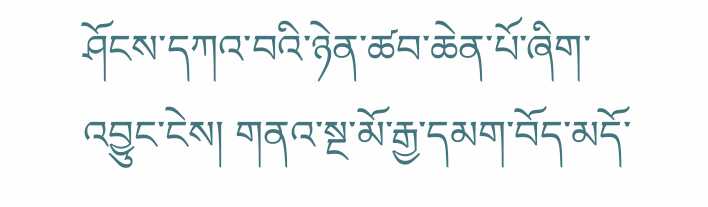ཤོངས་དཀའ་བའི་ཉེན་ཚབ་ཆེན་པོ་ཞིག་འབྱུང་ངེས། གནའ་སྔ་མོ་རྒྱ་དམག་བོད་མདོ་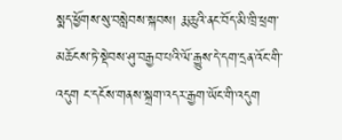སྨད་ཕྱོགས་སུ་བསླེབས་སྐབས། རྨ་ཆུའི་ནང་བོད་མི་ཁྲི་ཕྲག་མཆོངས་ཏེ་སྡེབས་ཤུ་བརྒྱབ་པའི་ལོ་རྒྱུས་དེ་དག་དྲན་འོང་གི་འདུག ང་དངོས་གནས་སྐྲག་འདར་རྒྱག་ཡོང་གི་འདུག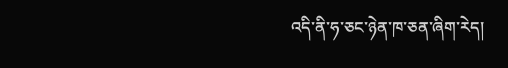འདི་ནི་ཧ་ཅང་ཉེན་ཁ་ཅན་ཞིག་རེད།